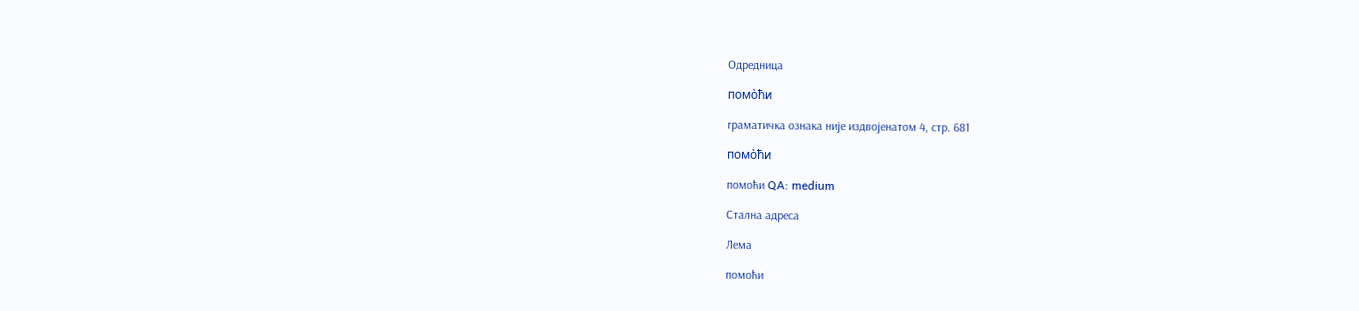Одредница

помо̀ћи

граматичка ознака није издвојенатом 4, стр. 681

помо̀ћи

помоћи QA: medium

Стална адреса

Лема

помоћи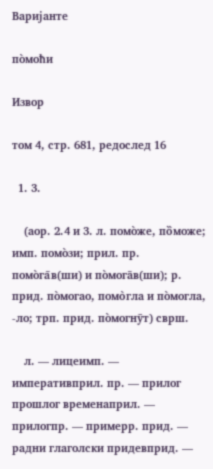Варијанте

по̀моћи

Извор

том 4, стр. 681, редослед 16

  1. 3.

    (аор. 2.4 и 3. л. помо̀же, по̏може; имп. помо̀зи; прил. пр. помо̀га̄в(ши) и по̀мога̄в(ши); р. прид. по̀могао, помо̀гла и по̀могла, -ло; трп. прид. по̀могнӯт) сврш.

    л. — лицеимп. — императивприл. пр. — прилог прошлог временаприл. — прилогпр. — примерр. прид. — радни глаголски придевприд. —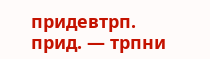придевтрп. прид. — трпни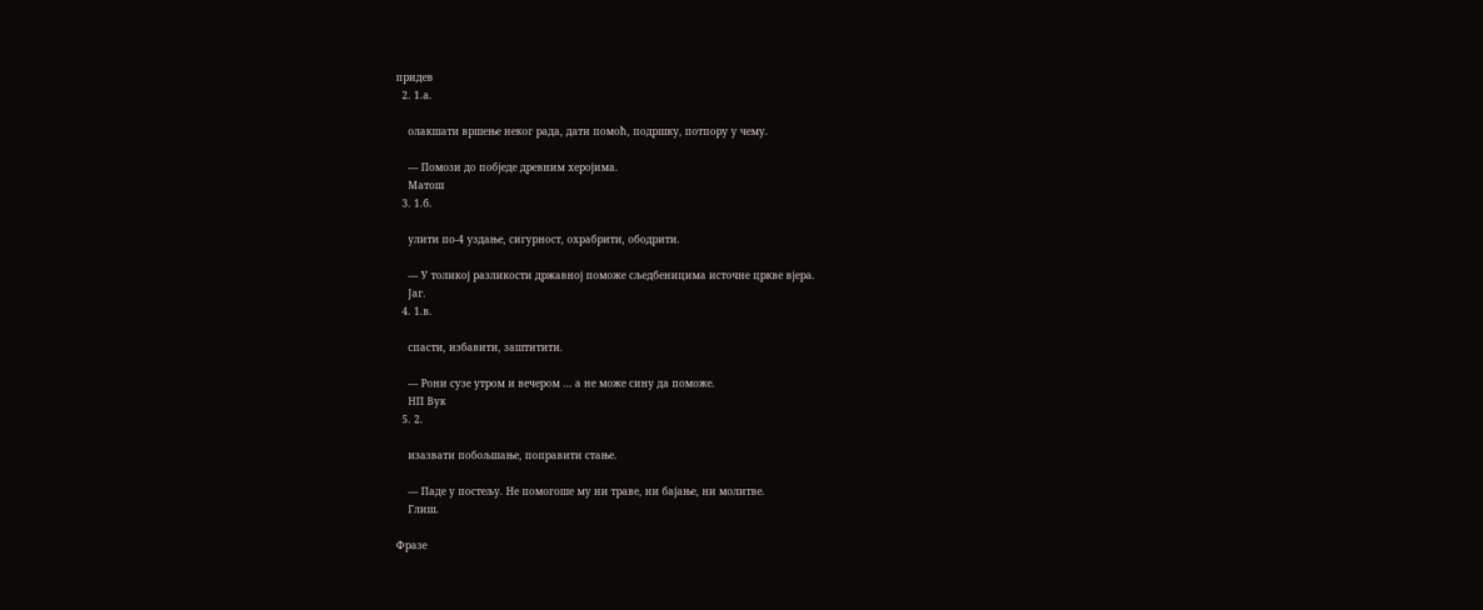придев
  2. 1.а.

    олакшати вршење неког рада, дати помоћ, подршку, потпору у чему.

    — Помози до побједе древним херојима.
    Матош
  3. 1.б.

    улити по-4 уздање, сигурност, охрабрити, ободрити.

    — У толикој разликости државној поможе сљедбеницима источне цркве вјера.
    Јаг.
  4. 1.в.

    спасти, избавити, заштитити.

    — Рони сузе утром и вечером ... а не може сину да поможе.
    НП Вук
  5. 2.

    изазвати побољшање, поправити стање.

    — Паде у постељу. Не помогоше му ни траве, ни бајање, ни молитве.
    Глиш.

Фразе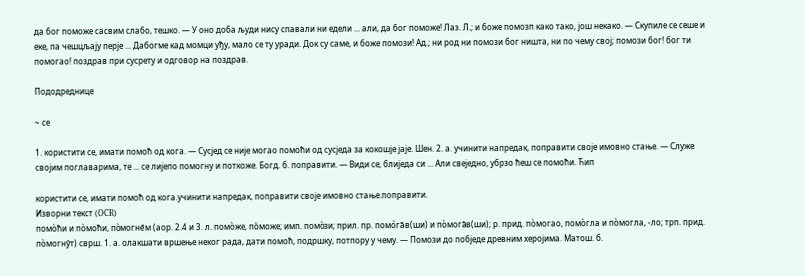да бог поможе сасвим слабо, тешко. — У оно доба људи нису спавали ни едели ... али, да бог поможе! Лаз. Л.; и боже помозп како тако, још некако. — Скупиле се сеше и еке, па чешцљају перје ... Дабогме кад момци уђу, мало се ту уради. Док су саме, и боже помози! Ад.; ни род ни помози бог ништа, ни по чему свој; помози бог! бог ти помогао! поздрав при сусрету и одговор на поздрав.

Пододреднице

~ се

1. користити се, имати помоћ од кога. — Сусјед се није могао помоћи од сусједа за кокошје јаје. Шен. 2. а. учинити напредак, поправити своје имовно стање. — Служе својим поглаварима, те ... се лијепо помогну и поткоже. Богд. б. поправити. — Види се, блиједа си ... Али свеједно, убрзо ћеш се помоћи. Ћип

користити се, имати помоћ од кога.учинити напредак, поправити своје имовно стање.поправити.
Изворни текст (OCR)
помо̀ћи и по̀моћи, по̀могне̄м (аор. 2.4 и 3. л. помо̀же, по̏може; имп. помо̀зи; прил. пр. помо̀га̄в(ши) и по̀мога̄в(ши); р. прид. по̀могао, помо̀гла и по̀могла, -ло; трп. прид. по̀могнӯт) сврш. 1. а. олакшати вршење неког рада, дати помоћ, подршку, потпору у чему. — Помози до побједе древним херојима. Матош. б.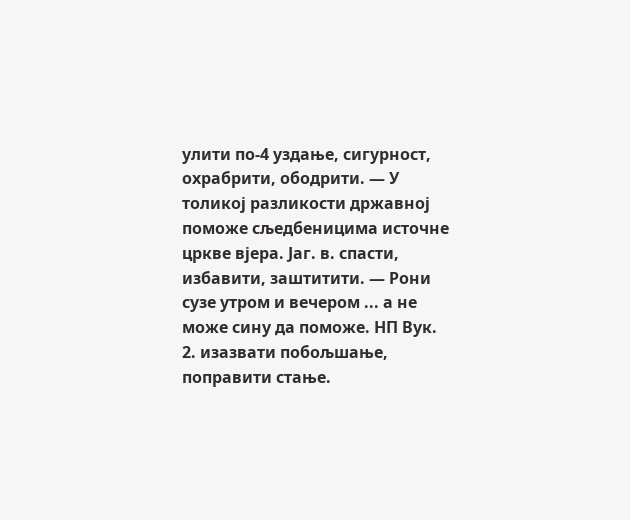улити по-4 уздање, сигурност, охрабрити, ободрити. — У толикој разликости државној поможе сљедбеницима источне цркве вјера. Јаг. в. спасти, избавити, заштитити. — Рони сузе утром и вечером ... а не може сину да поможе. НП Вук. 2. изазвати побољшање, поправити стање.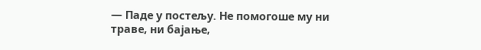— Паде у постељу. Не помогоше му ни траве, ни бајање,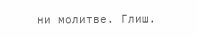ни молитве. Глиш.